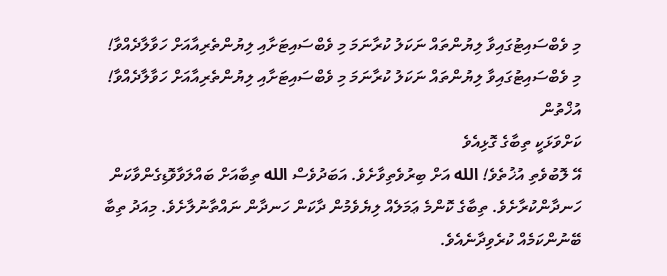މި ވެބްސައިޓުގައިވާ ލިޔުންތައް ނަކަލު ކުރާނަމަ މި ވެބްސައިޓަށާއި ލިޔުންތެރިއާއަށް ހަވާލާދެއްވާ!
މި ވެބްސައިޓުގައިވާ ލިޔުންތައް ނަކަލު ކުރާނަމަ މި ވެބްސައިޓަށާއި ލިޔުންތެރިއާއަށް ހަވާލާދެއްވާ!
އުޚްތުން
ކަށްވަޅަކީ ތިބާގެ ގޮޅިއެވެ
އޭ ލޮބުވެތި އުޚުތެވެ! الله އަށް ބިރުވެތިވާށެވެ. އަބަދުވެސް الله ތިބާއަށް ބައްލަވާވޮޑިގެންވާކަން ހަނދާންކުރާށެވެ. ތިބާގެ ކޮންމެ ޢަމަލެއް ލިޔެވެމުން ދާކަން ހަނދާން ނައްތާނުލާށެވެ. މިއަދު ތިބާ ބޭނުންކަމެއް ކުރެވިދާނެއެވެ.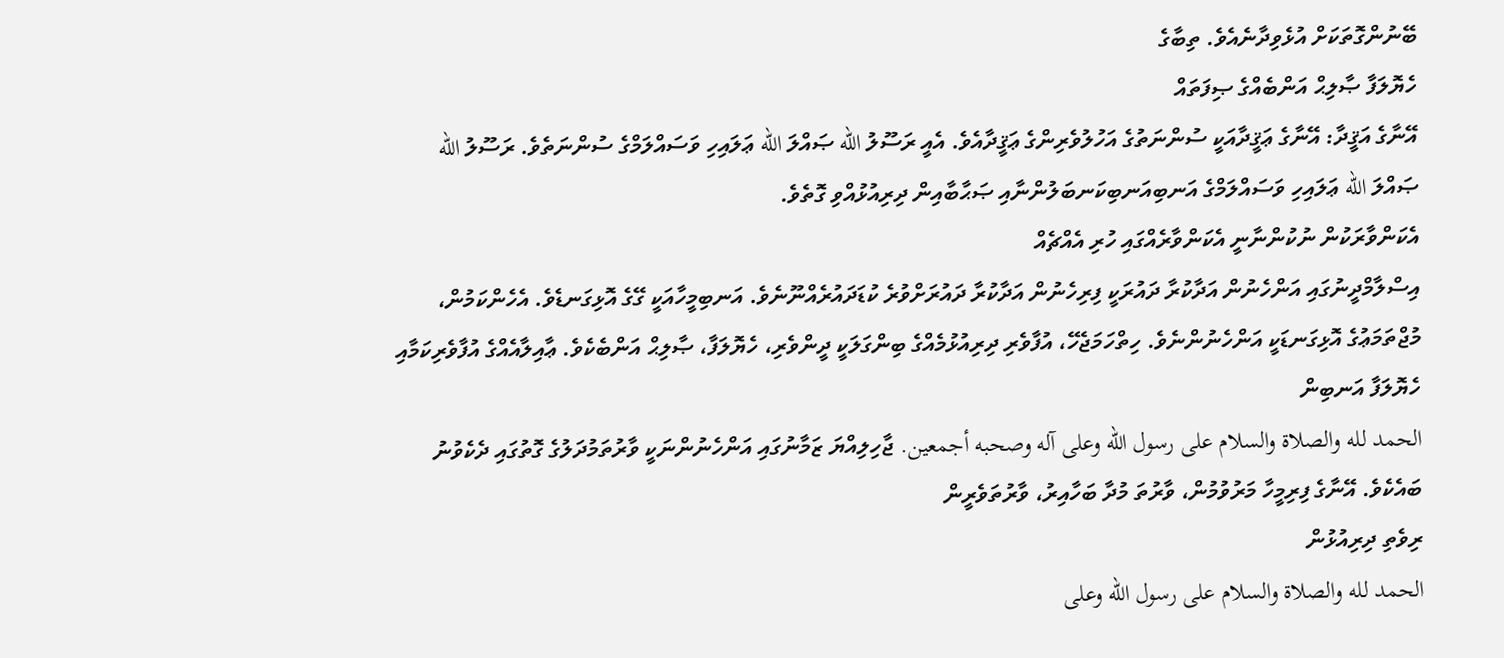ބޭނުންގޮތަކަށް އުޅެވިދާނެއެވެ. ތިބާގެ
ހެޔޮލަފާ ޞާލިޙް އަންބެއްގެ ޞިފަތައް
އޭނާގެ އަޤީދާ: އޭނާގެ ޢަޤީދާއަކީ ސުންނަތުގެ އަހުލުވެރިންގެ ޢަޤީދާއެވެ. އެއީ ރަސޫލު الله ޞައްލަ الله ޢަލައިހި ވަސައްލަމްގެ ސުންނަތެވެ. ރަސޫލު الله ޞައްލަ الله ޢަލައިހި ވަސައްލަމްގެ އަނބިއަނބިކަނބަލުންނާއި ޞަޙާބާއިން ދިރިއުޅުއްވި ގޮތެވެ.
އެކަންވާރަކުން ނުކުންނާނީ އެކަންވާރެއްގައި ހުރި އެއްޗެއް
އިސްލާމްދީނުގައި އަންހެނުން އަދާކުރާ ދައުރަކީ ފިރިހެނުން އަދާކުރާ ދައުރަށްވުރެ ކުޑަދައުރެއްނޫނެވެ. އަނބިމީހާއަކީ ގޭގެ އޮޅިގަނޑެވެ. އެހެންކަމުން، މުޖްތަމަޢުގެ އޮޅިގަނޑަކީ އަންހެނުންނެވެ. ހިތްހަމަޖެހޭ، އުފާވެރި ދިރިއުޅުމެއްގެ ބިންގަލަކީ ދީންވެރި، ހެޔޮލަފާ، ޞާލިޙް އަންބެކެވެ. ޢާއިލާއެއްގެ އުފާވެރިކަމާއި
ހެޔޮލަފާ އަނބިން
الحمد لله والصلاة والسلام على رسول الله وعلى آله وصحبه أجمعين. ޖާހިލިއްޔަ ޒަމާނުގައި އަންހެނުންނަކީ ވާރުތަމުދަލުގެ ގޮތުގައި ދެކެވުނު ބައެކެވެ. އޭނާގެ ފިރިމީހާ މަރުވުމުން، ވާރުތަ މުދާ ބަހާއިރު، ވާރުތަވެރީން
ރިވެތި ދިރިއުޅުން
الحمد لله والصلاة والسلام على رسول الله وعلى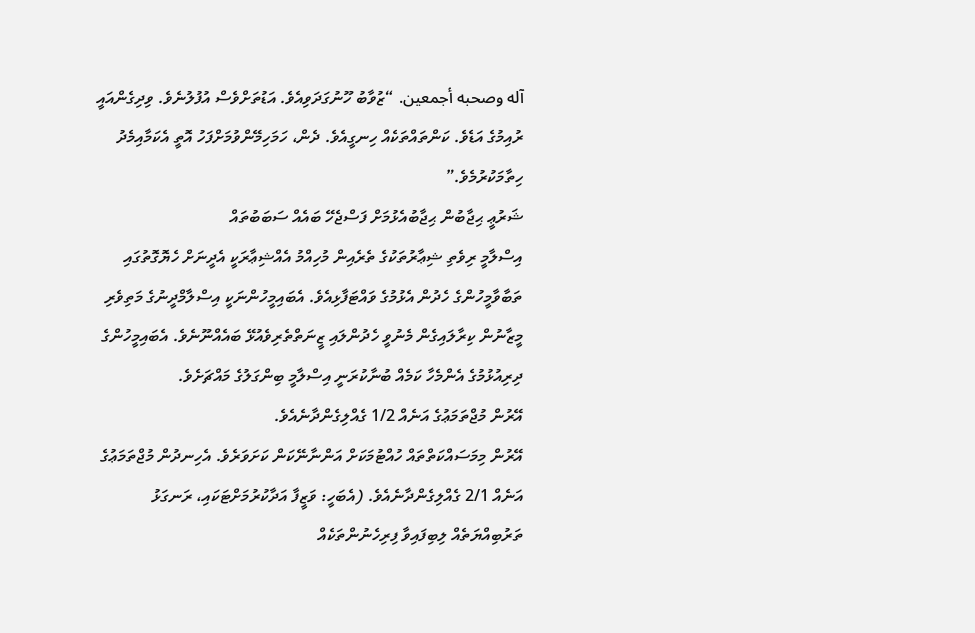آله وصحبه أجمعين. “ޒުވާބު ހޫނުގަދަވިއެވެ. އަޑުތަށްވެސް އުފުލުނެވެ. ވިދިގެންއައީ ރުއިމުގެ އަޑެވެ. ކަންތައްތަކެއް ހިނގީއެވެ. ދެން، ހަމަހިމޭންވުމަށްފަހު އޮތީ އެކަމާއިމެދު ހިތާމަކުރުމެވެ.”
ޝަރުޢީ ޙިޖާބުން ޙިޖާބުއެޅުމަށް ފަސްޖެހޭ ބައެއް ސަބަބުތައް
އިސްލާމީ ރިވެތި ޝިޢާރުތަކުގެ ތެރެއިން މުހިއްމު އެއްޝިޢާރަކީ އެދީނަށް ހެޔޮގޮތުގައި ތަބާވާމީހުންގެ ހެދުން އެޅުމުގެ ވައްޓަފާޅިއެވެ. އެބައިމީހުންނަކީ އިސްލާމްދީނުގެ މަތިވެރި މީޒާނުން ކިރާލައިގެން މެނުވީ ހެދުންލައި ޒީނަތްތެރިވެއުޅޭ ބައެއްނޫނެވެ. އެބައިމީހުންގެ ދިރިއުޅުމުގެ އެންމެހާ ކަމެއް ބުނާކުރަނީ އިސްލާމީ ބިންގަލުގެ މައްޗަށެވެ.
އޭރުން މުޖްތަމަޢުގެ އަނެއް 1/2 ގެއްލިގެންދާނެއެވެ.
އޭރުން މިމަސައްކަތްތައް ހުއްޓުމަކަށް އަންނާނޭކަން ކަށަވަރެވެ. އެހިނދުން މުޖްތަމަޢުގެ އަނެއް 2/1 ގެއްލިގެންދާނެއެވެ. (އެބަހީ: ވަޒީފާ އަދާކުރުމަށްޓަކައި، ރަނގަޅު ތަރުބިއްޔަތެއް ލިބިފައިވާ ފިރިހެނުންތަކެއް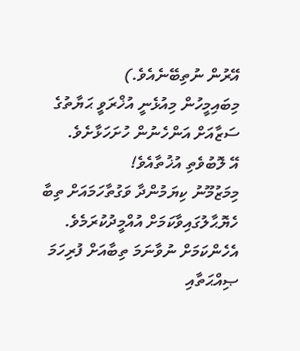އޭރުން ނުތިބޭނެއެވެ.)
މިބައިމީހުން މިއުޅެނީ އުޚްރަވީ ޙަޔާތުގެ ސަޒާއަށް އަންހެނުން ހުށަހަޅާށެވެ.
އޭ ލޮބުވެތި އުޚުތާއެވެ!
މިމަޒުމޫނު ކިޔަމުންދާ ވަގުތާހަމައަށް ތިބާ ހެޔޮޙާލުގައިވާކަމަށް އުއްމީދުކުރަމެވެ. އެހެންކަމަށް ނުވާނަމަ ތިބާއަށް ފުރިހަމަ ޞިއްޙަތާއި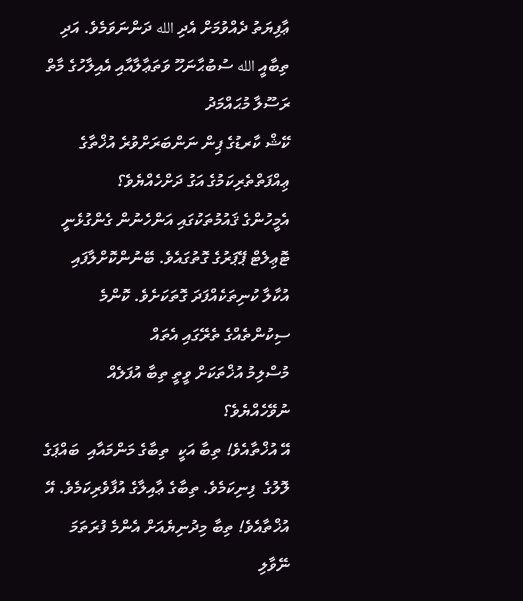ޢާފިޔަތު ދެއްވުމަށް އެދި الله ދަންނަވަމެވެ. އަދި ތިބާއީ الله ސުބުޙާނަހޫ ވަތަޢާލާއާއި އެއިލާހުގެ މާތް ރަސޫލާ މުޙައްމަދު
ކޭޝް ކާރޑުގެ ޕިން ނަންބަރަށްވުރެ އުޚްތާގެ ޢިއްފަތްތެރިކަމުގެ އަގު ދަށްހެއްޔެވެ؟
އެމީހުންގެ ޤައުމުތަކުގައި އަންހެނުން ގެންގުޅެނީ ޓޮޢިލެޓް ޕޭޕަރުގެ ގޮތުގައެވެ. ބޭނުންކޮށްލާފައި އުކާލާ ކުނިތަކެއްފަދަ ގޮތަކަށެވެ. ކޮންމެ ސިކުންތެއްގެ ތެރޭގައި އެތައް
މުސްލިމު އުޚްތަކަށް ވީތީ ތިބާ އުފަލެއް ނުވޭހެއްޔެވެ؟
އޭ އުޚްތާއެވެ! ތިބާ އަކީ  ތިބާގެ މަންމައާއި  ބައްޕަގެ  ލޮލުގެ  ފިނިކަމެވެ. ތިބާގެ ޢާއިލާގެ އުފާވެރިކަމެވެ. އޭ އުޚްތާއެވެ! ތިބާ މިދުނިޔެއަށް އެންމެ ފުރަތަމަ  ނޭވާލި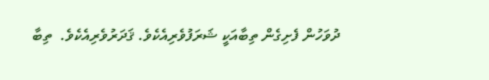ދުވަހުން ފެށިގެން ތިބާއަކީ ޝަރަފުވެރިއެކެވެ. ޤަދަރުވެރިއެކެވެ.  ތިބާ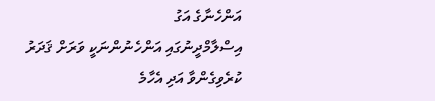އަންހެނާގެ އަގު
އިސްލާމްދީނުގައި އަންހެނުންނަކީ ވަރަށް ޤަދަރު ކުރެވިގެންވާ އަދި އެހާމެ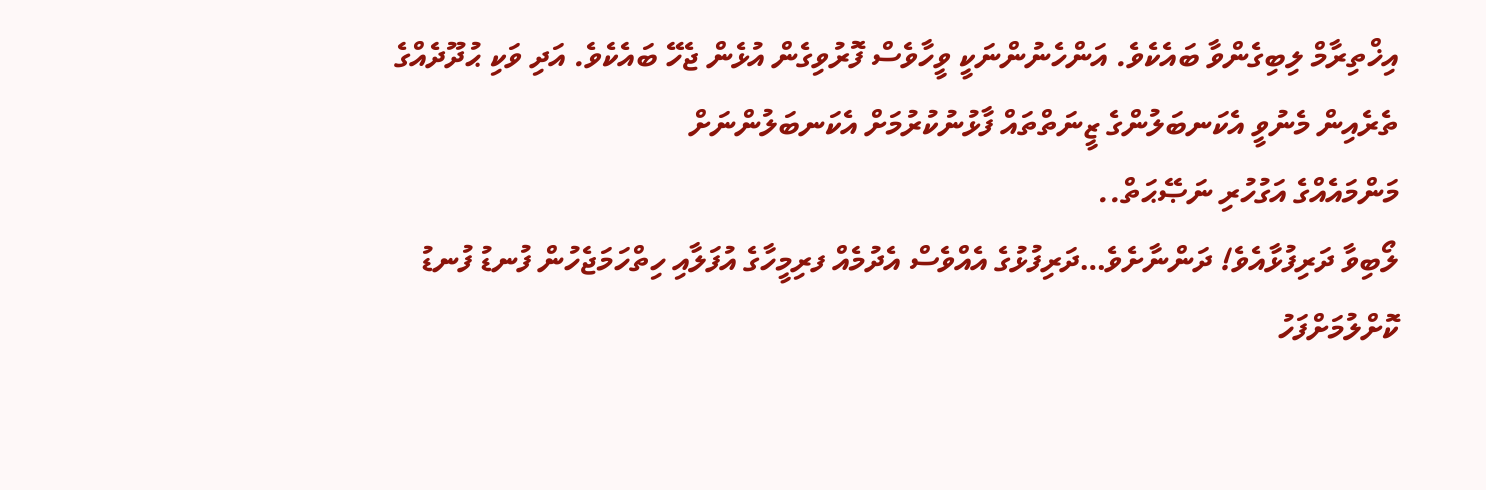އިޚްތިރާމް ލިބިގެންވާ ބައެކެވެ. އަންހެނުންނަކީ ވީހާވެސް ފޮރުވިގެން އުޅެން ޖެހޭ ބައެކެވެ. އަދި ވަކި ޙުދޫދެއްގެ ތެރެއިން މެނުވީ އެކަނބަލުންގެ ޒީނަތްތައް ފާޅުނުކުރުމަށް އެކަނބަލުންނަށް
މަންމައެއްގެ އަގުހުރި ނަޞޭޙަތް..
ލޯބިވާ ދަރިފުޅާއެވެ! ދަންނާށެވެ…ދަރިފުޅުގެ އެއްވެސް އެދުމެއް ފރިމީހާގެ އުފަލާއި ހިތްހަމަޖެހުން ފުނޑު ފުނޑު ކޮށްލުމަށްފަހު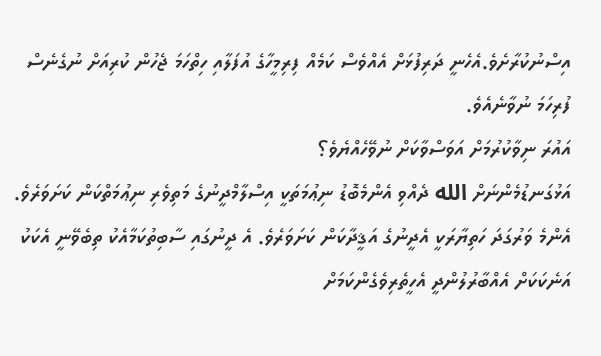އިސްނުކުރާށެވެ.އެހެނީ ދަރިފުޅަށް އެއްވެސް ކަމެއް ފިރިމީހާގެ އުފަލާއި ހިތްހަމަ ޖެހުން ކުރިއަށް ނުގެނެސް ފުރިހަމަ ނުވާނެއެވެ.
އައުރަ ނިވާކުރުމަށް އަވަސްވާކަށް ނުވޭހެއްޔެވެ؟
އަޅުގަނޑުމެންނަށް الله ދެއްވި އެންމެބޮޑު ނިޢުމަތަކީ އިސްލާމްދީނުގެ މަތިވެރި ނިޢުމަތްކަން ކަށަވަރެވެ. އެންމެ ވަރުގަދަ ހަތިޔާރަކީ އެދީނުގެ އަޤީދާކަން ކަށަވަރެވެ. އެ ދީނުގައި ސާބިތުކަމާއެކު ތިބެވޭނީ އެކަކު އަނެކަކަށް އެއްބާރުލުންދީ އެހީތެރިވެގެންކަމަށް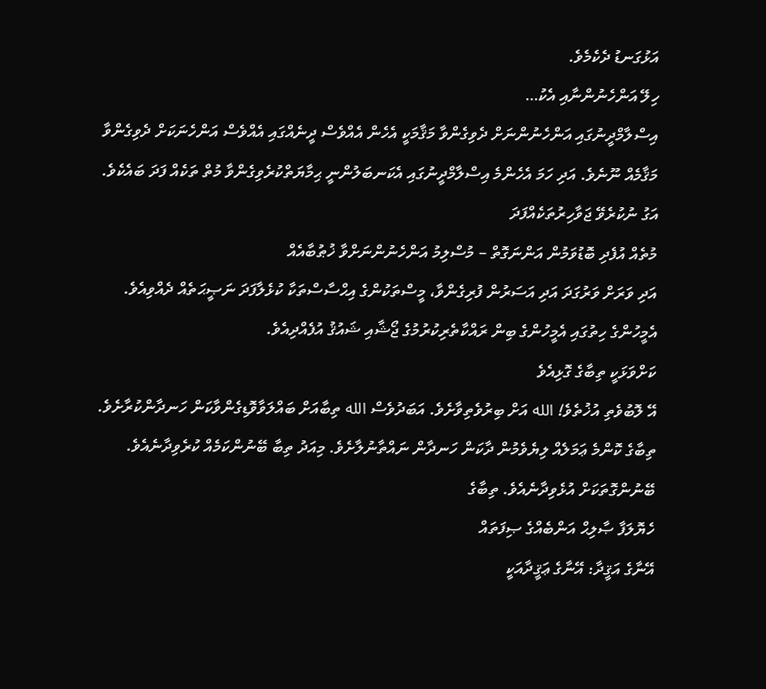އަޅުގަނޑު ދެކެމެވެ.
ހިލޭ އަންހެނުންނާއި އެކު…
އިސްލާމްދީނުގައި އަންހެނުންނަށް ދެވިގެންވާ މަޤާމަކީ އެހެން އެއްވެސް ދީނެއްގައި އެއްވެސް އަންހެނަކަށް ދެވިގެންވާ މަޤާމެއް ނޫނެވެ. އަދި ހަމަ އެހެންމެ އިސްލާމްދީނުގައި އެކަނބަލުންނީ ޙިމާޔަތްކުރެވިގެންވާ މުތް ތަކެއް ފަދަ ބައެކެވެ. އަގު ނުކުރެވޭ ޖަވާހިރުތަކެއްފަދަ
މުތެއް އުފެދި ބޮޑުވަމުން އަންނަގޮތް – މުސްލިމު އަންހެނުންނަށްވާ ޚުޠުބާއެއް
އަދި ވަރަށް ވަރުގަދަ އަދި އަސަރުން ފުރިގެންވާ، މީސްތަކުންގެ އިޙްސާސްތަކާ ކުޅެލާފަދަ ނަޞީޙަތެއް ދެއްވިއެވެ. އެމީހުންގެ ހިތުގައި އެމީހުންގެ ބިން ރައްކާތެރިކުރުމުގެ ޖޯޝާއި ޝައުޤު އުފެއްދިއެވެ.
ކަށްވަޅަކީ ތިބާގެ ގޮޅިއެވެ
އޭ ލޮބުވެތި އުޚުތެވެ! الله އަށް ބިރުވެތިވާށެވެ. އަބަދުވެސް الله ތިބާއަށް ބައްލަވާވޮޑިގެންވާކަން ހަނދާންކުރާށެވެ. ތިބާގެ ކޮންމެ ޢަމަލެއް ލިޔެވެމުން ދާކަން ހަނދާން ނައްތާނުލާށެވެ. މިއަދު ތިބާ ބޭނުންކަމެއް ކުރެވިދާނެއެވެ. ބޭނުންގޮތަކަށް އުޅެވިދާނެއެވެ. ތިބާގެ
ހެޔޮލަފާ ޞާލިޙް އަންބެއްގެ ޞިފަތައް
އޭނާގެ އަޤީދާ: އޭނާގެ ޢަޤީދާއަކީ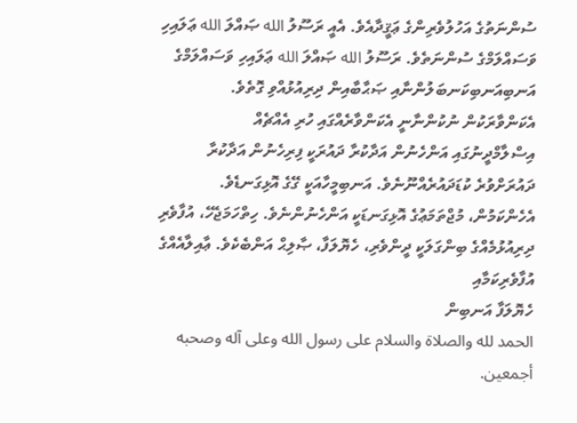ސުންނަތުގެ އަހުލުވެރިންގެ ޢަޤީދާއެވެ. އެއީ ރަސޫލު الله ޞައްލަ الله ޢަލައިހި ވަސައްލަމްގެ ސުންނަތެވެ. ރަސޫލު الله ޞައްލަ الله ޢަލައިހި ވަސައްލަމްގެ އަނބިއަނބިކަނބަލުންނާއި ޞަޙާބާއިން ދިރިއުޅުއްވި ގޮތެވެ.
އެކަންވާރަކުން ނުކުންނާނީ އެކަންވާރެއްގައި ހުރި އެއްޗެއް
އިސްލާމްދީނުގައި އަންހެނުން އަދާކުރާ ދައުރަކީ ފިރިހެނުން އަދާކުރާ ދައުރަށްވުރެ ކުޑަދައުރެއްނޫނެވެ. އަނބިމީހާއަކީ ގޭގެ އޮޅިގަނޑެވެ. އެހެންކަމުން، މުޖްތަމަޢުގެ އޮޅިގަނޑަކީ އަންހެނުންނެވެ. ހިތްހަމަޖެހޭ، އުފާވެރި ދިރިއުޅުމެއްގެ ބިންގަލަކީ ދީންވެރި، ހެޔޮލަފާ، ޞާލިޙް އަންބެކެވެ. ޢާއިލާއެއްގެ އުފާވެރިކަމާއި
ހެޔޮލަފާ އަނބިން
الحمد لله والصلاة والسلام على رسول الله وعلى آله وصحبه أجمعين.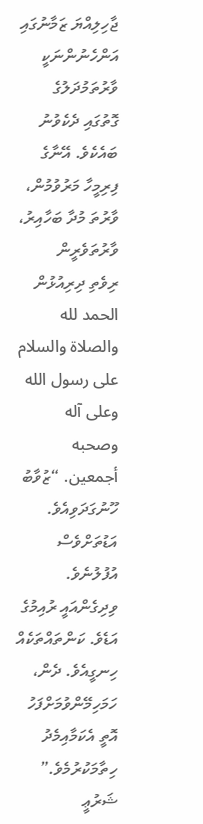ޖާހިލިއްޔަ ޒަމާނުގައި އަންހެނުންނަކީ ވާރުތަމުދަލުގެ ގޮތުގައި ދެކެވުނު ބައެކެވެ. އޭނާގެ ފިރިމީހާ މަރުވުމުން، ވާރުތަ މުދާ ބަހާއިރު، ވާރުތަވެރީން
ރިވެތި ދިރިއުޅުން
الحمد لله والصلاة والسلام على رسول الله وعلى آله وصحبه أجمعين. “ޒުވާބު ހޫނުގަދަވިއެވެ. އަޑުތަށްވެސް އުފުލުނެވެ. ވިދިގެންއައީ ރުއިމުގެ އަޑެވެ. ކަންތައްތަކެއް ހިނގީއެވެ. ދެން، ހަމަހިމޭންވުމަށްފަހު އޮތީ އެކަމާއިމެދު ހިތާމަކުރުމެވެ.”
ޝަރުޢީ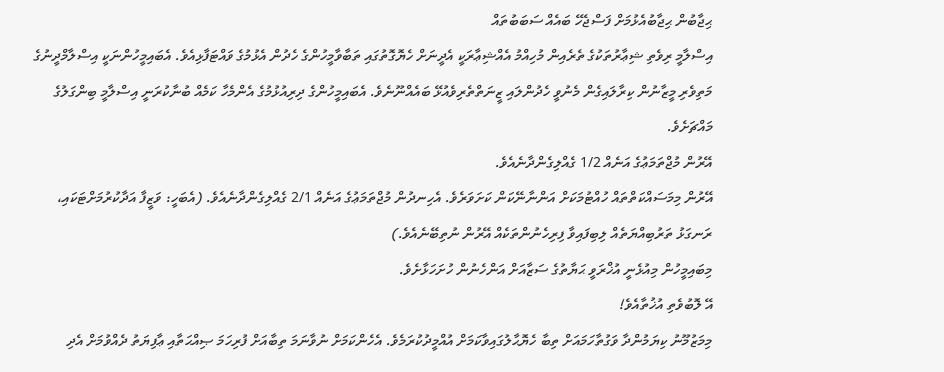ޙިޖާބުން ޙިޖާބުއެޅުމަށް ފަސްޖެހޭ ބައެއް ސަބަބުތައް
އިސްލާމީ ރިވެތި ޝިޢާރުތަކުގެ ތެރެއިން މުހިއްމު އެއްޝިޢާރަކީ އެދީނަށް ހެޔޮގޮތުގައި ތަބާވާމީހުންގެ ހެދުން އެޅުމުގެ ވައްޓަފާޅިއެވެ. އެބައިމީހުންނަކީ އިސްލާމްދީނުގެ މަތިވެރި މީޒާނުން ކިރާލައިގެން މެނުވީ ހެދުންލައި ޒީނަތްތެރިވެއުޅޭ ބައެއްނޫނެވެ. އެބައިމީހުންގެ ދިރިއުޅުމުގެ އެންމެހާ ކަމެއް ބުނާކުރަނީ އިސްލާމީ ބިންގަލުގެ މައްޗަށެވެ.
އޭރުން މުޖްތަމަޢުގެ އަނެއް 1/2 ގެއްލިގެންދާނެއެވެ.
އޭރުން މިމަސައްކަތްތައް ހުއްޓުމަކަށް އަންނާނޭކަން ކަށަވަރެވެ. އެހިނދުން މުޖްތަމަޢުގެ އަނެއް 2/1 ގެއްލިގެންދާނެއެވެ. (އެބަހީ: ވަޒީފާ އަދާކުރުމަށްޓަކައި، ރަނގަޅު ތަރުބިއްޔަތެއް ލިބިފައިވާ ފިރިހެނުންތަކެއް އޭރުން ނުތިބޭނެއެވެ.)
މިބައިމީހުން މިއުޅެނީ އުޚްރަވީ ޙަޔާތުގެ ސަޒާއަށް އަންހެނުން ހުށަހަޅާށެވެ.
އޭ ލޮބުވެތި އުޚުތާއެވެ!
މިމަޒުމޫނު ކިޔަމުންދާ ވަގުތާހަމައަށް ތިބާ ހެޔޮޙާލުގައިވާކަމަށް އުއްމީދުކުރަމެވެ. އެހެންކަމަށް ނުވާނަމަ ތިބާއަށް ފުރިހަމަ ޞިއްޙަތާއި ޢާފިޔަތު ދެއްވުމަށް އެދި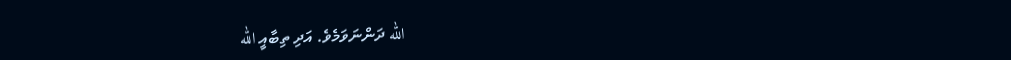الله ދަންނަވަމެވެ. އަދި ތިބާއީ الله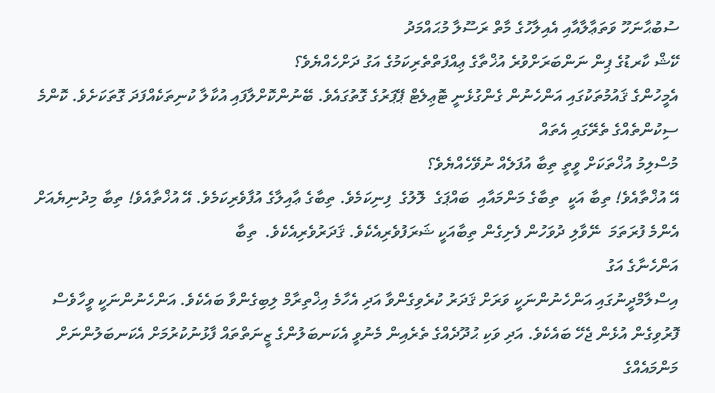ސުބުޙާނަހޫ ވަތަޢާލާއާއި އެއިލާހުގެ މާތް ރަސޫލާ މުޙައްމަދު
ކޭޝް ކާރޑުގެ ޕިން ނަންބަރަށްވުރެ އުޚްތާގެ ޢިއްފަތްތެރިކަމުގެ އަގު ދަށްހެއްޔެވެ؟
އެމީހުންގެ ޤައުމުތަކުގައި އަންހެނުން ގެންގުޅެނީ ޓޮޢިލެޓް ޕޭޕަރުގެ ގޮތުގައެވެ. ބޭނުންކޮށްލާފައި އުކާލާ ކުނިތަކެއްފަދަ ގޮތަކަށެވެ. ކޮންމެ ސިކުންތެއްގެ ތެރޭގައި އެތައް
މުސްލިމު އުޚްތަކަށް ވީތީ ތިބާ އުފަލެއް ނުވޭހެއްޔެވެ؟
އޭ އުޚްތާއެވެ! ތިބާ އަކީ  ތިބާގެ މަންމައާއި  ބައްޕަގެ  ލޮލުގެ  ފިނިކަމެވެ. ތިބާގެ ޢާއިލާގެ އުފާވެރިކަމެވެ. އޭ އުޚްތާއެވެ! ތިބާ މިދުނިޔެއަށް އެންމެ ފުރަތަމަ  ނޭވާލި ދުވަހުން ފެށިގެން ތިބާއަކީ ޝަރަފުވެރިއެކެވެ. ޤަދަރުވެރިއެކެވެ.  ތިބާ
އަންހެނާގެ އަގު
އިސްލާމްދީނުގައި އަންހެނުންނަކީ ވަރަށް ޤަދަރު ކުރެވިގެންވާ އަދި އެހާމެ އިޚްތިރާމް ލިބިގެންވާ ބައެކެވެ. އަންހެނުންނަކީ ވީހާވެސް ފޮރުވިގެން އުޅެން ޖެހޭ ބައެކެވެ. އަދި ވަކި ޙުދޫދެއްގެ ތެރެއިން މެނުވީ އެކަނބަލުންގެ ޒީނަތްތައް ފާޅުނުކުރުމަށް އެކަނބަލުންނަށް
މަންމައެއްގެ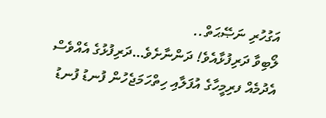އަގުހުރި ނަޞޭޙަތް..
ލޯބިވާ ދަރިފުޅާއެވެ! ދަންނާށެވެ…ދަރިފުޅުގެ އެއްވެސް އެދުމެއް ފރިމީހާގެ އުފަލާއި ހިތްހަމަޖެހުން ފުނޑު ފުނޑު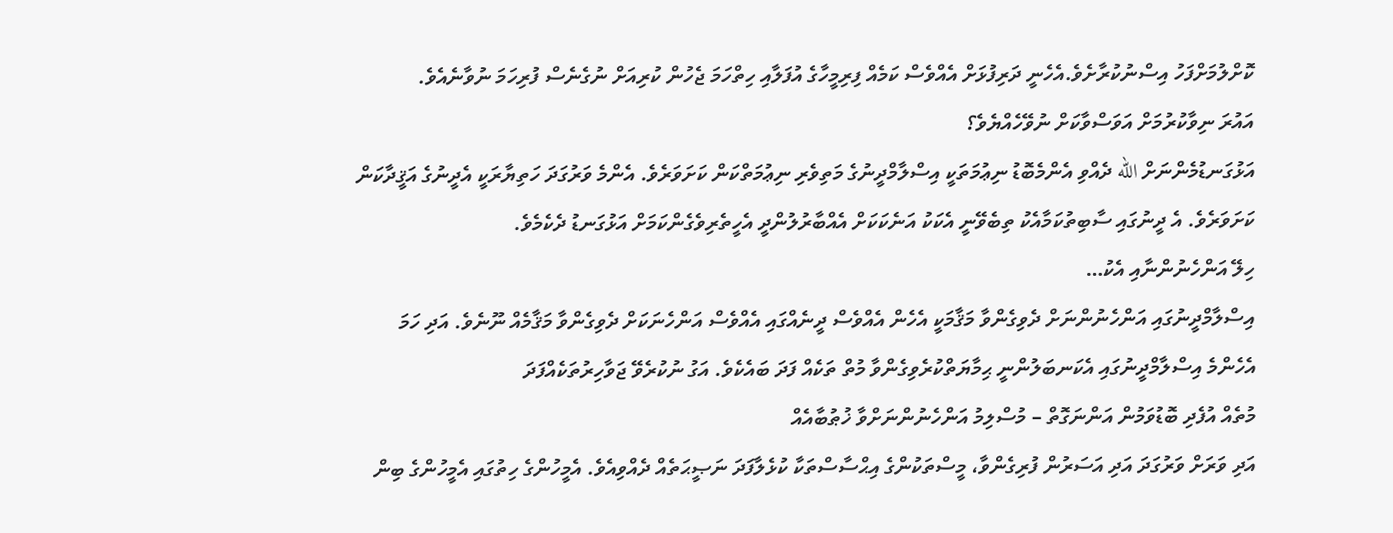ކޮށްލުމަށްފަހު އިސްނުކުރާށެވެ.އެހެނީ ދަރިފުޅަށް އެއްވެސް ކަމެއް ފިރިމީހާގެ އުފަލާއި ހިތްހަމަ ޖެހުން ކުރިއަށް ނުގެނެސް ފުރިހަމަ ނުވާނެއެވެ.
އައުރަ ނިވާކުރުމަށް އަވަސްވާކަށް ނުވޭހެއްޔެވެ؟
އަޅުގަނޑުމެންނަށް الله ދެއްވި އެންމެބޮޑު ނިޢުމަތަކީ އިސްލާމްދީނުގެ މަތިވެރި ނިޢުމަތްކަން ކަށަވަރެވެ. އެންމެ ވަރުގަދަ ހަތިޔާރަކީ އެދީނުގެ އަޤީދާކަން ކަށަވަރެވެ. އެ ދީނުގައި ސާބިތުކަމާއެކު ތިބެވޭނީ އެކަކު އަނެކަކަށް އެއްބާރުލުންދީ އެހީތެރިވެގެންކަމަށް އަޅުގަނޑު ދެކެމެވެ.
ހިލޭ އަންހެނުންނާއި އެކު…
އިސްލާމްދީނުގައި އަންހެނުންނަށް ދެވިގެންވާ މަޤާމަކީ އެހެން އެއްވެސް ދީނެއްގައި އެއްވެސް އަންހެނަކަށް ދެވިގެންވާ މަޤާމެއް ނޫނެވެ. އަދި ހަމަ އެހެންމެ އިސްލާމްދީނުގައި އެކަނބަލުންނީ ޙިމާޔަތްކުރެވިގެންވާ މުތް ތަކެއް ފަދަ ބައެކެވެ. އަގު ނުކުރެވޭ ޖަވާހިރުތަކެއްފަދަ
މުތެއް އުފެދި ބޮޑުވަމުން އަންނަގޮތް – މުސްލިމު އަންހެނުންނަށްވާ ޚުޠުބާއެއް
އަދި ވަރަށް ވަރުގަދަ އަދި އަސަރުން ފުރިގެންވާ، މީސްތަކުންގެ އިޙްސާސްތަކާ ކުޅެލާފަދަ ނަޞީޙަތެއް ދެއްވިއެވެ. އެމީހުންގެ ހިތުގައި އެމީހުންގެ ބިން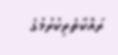ރައްކާތެރިކުރުމުގެ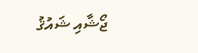ޖޯޝާއި ޝައުޤު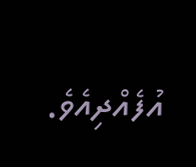އުފެއްދިއެވެ.